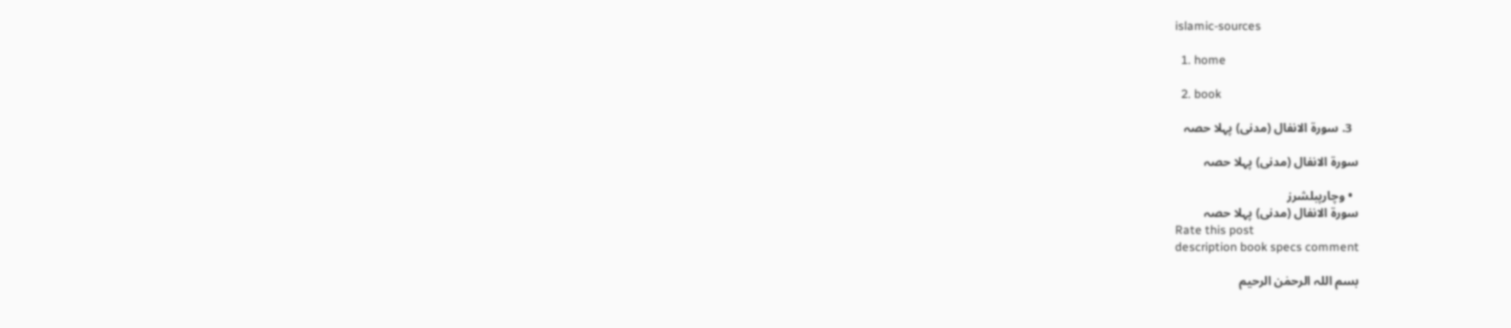islamic-sources

  1. home

  2. book

  3. سورۃ الانفال (مدنی) پہلا حصہ

سورۃ الانفال (مدنی) پہلا حصہ

  • وچارپبلشرز
سورۃ الانفال (مدنی) پہلا حصہ
Rate this post
description book specs comment

بسم اللہ الرحمٰن الرحیم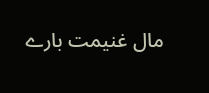مال غنیمت بارے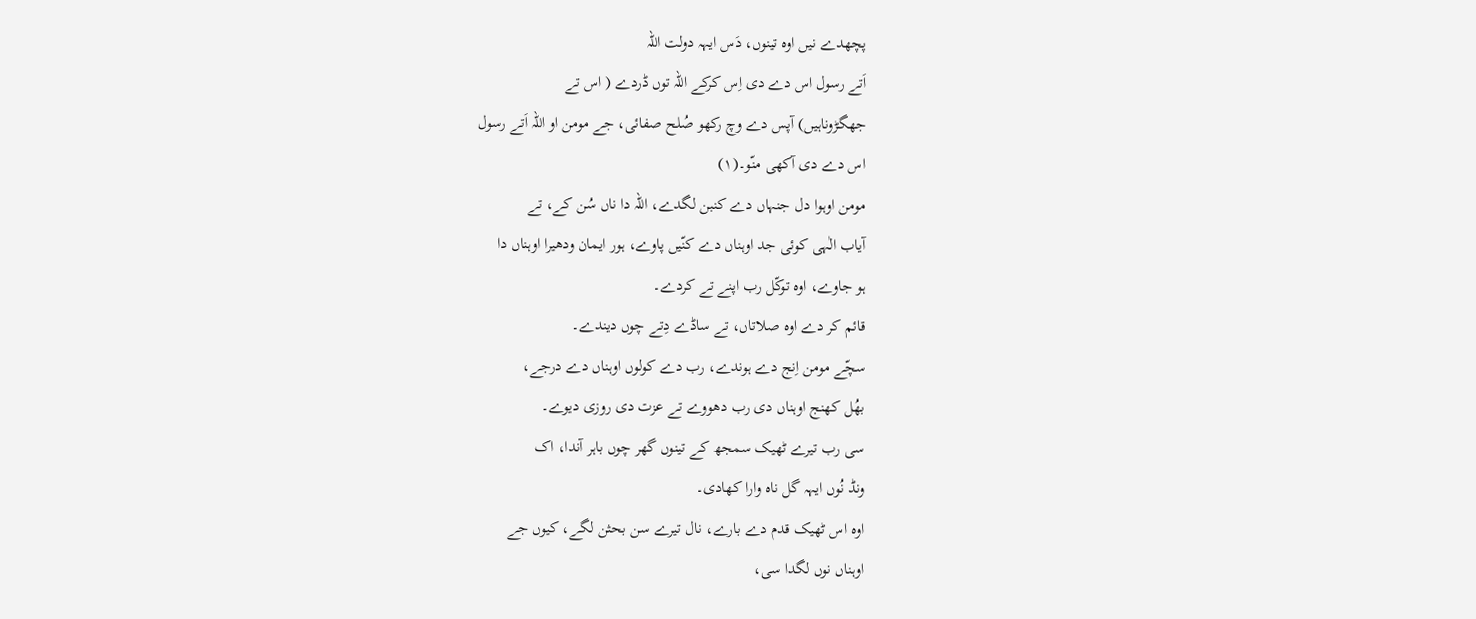پچھدے نیں اوہ تینوں، دَس ایہہ دولت اللہ
اَتے رسول اس دے دی اِس کرکے اللہ توں ڈردے ( اس تے
جھگڑوناہیں) آپس دے وچ رکھو صُلح صفائی، جے مومن او اللہ اَتے رسول
اس دے دی آکھی منّو۔(١)
مومن اوہوا دل جنہاں دے کنبن لگدے، اللہ دا ناں سُن کے، تے
آیاب الٰہی کوئی جد اوہناں دے کنّیں پاوے، ہور ایمان ودھیرا اوہناں دا
ہو جاوے، اوہ توکّل رب اپنے تے کردے۔
قائم کر دے اوہ صلاتاں، تے ساڈے دِتے چوں دیندے۔
سچّے مومن اِنج دے ہوندے، رب دے کولوں اوہناں دے درجے،
بھُل کھنج اوہناں دی رب دھووے تے عزت دی روزی دیوے۔
سی رب تیرے ٹھیک سمجھ کے تینوں گھر چوں باہر آندا، اک
ونڈ نُوں ایہہ گل ناہ وارا کھادی۔
اوہ اس ٹھیک قدم دے بارے، نال تیرے سن بحثن لگے، کیوں جے
اوہناں نوں لگدا سی،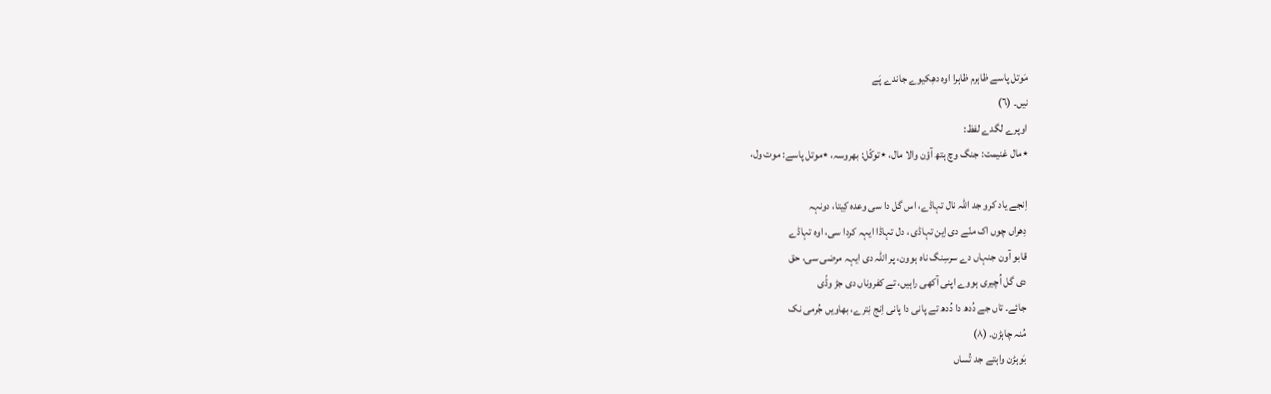مَوتل پاسے ظاہرم ظاہرا اوہ دھِکیوے جاندے پَے
نیں۔ (٦)
اوپرے لگدے لفظ:
٭مال غنیمت: جنگ وچ ہتھ آؤن والا مال، ٭توکّل: بھروسہ، ٭موتل پاسے: موت ول،

اِنجے یاد کرو جد اللہ نال تہاڈے، اس گل دا سی وعدہ کِیتا، دونہہ
دِھراں چوں اک منّے دی اِین تہاڈی ، دل تہاڈا ایہہ کردا سی، اوہ تہاڈے
قابو آون جنہاں دے سرسِنگ ناہ ہوون، پر اللہ دی ایہہ مرضی سی، حق
دی گل اُچیری ہووے اپنی آکھی راہیں، تے کفروناں دی جڑ وڈّی
جائے۔ تاں جے دُدھ دا دُدھ تے پانی دا پانی اِنج نِترے، بھاویں جُرمی نک
مُنہ چاہڑن۔ (٨)
بَوہڑن واہتے جد تُساں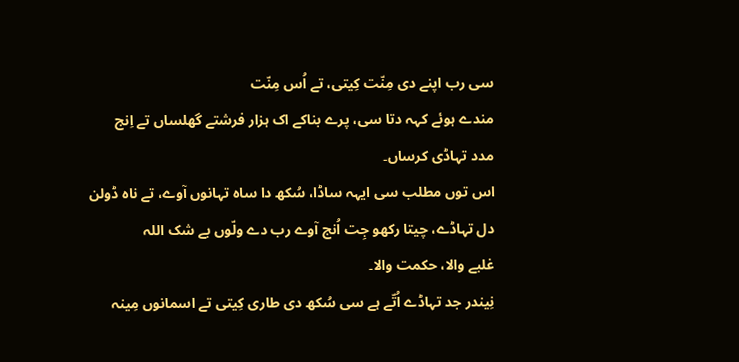سی رب اپنے دی مِنّت کِیتی، تے اُس مِنّت
مندے ہوئے کہہ دتا سی، پرے بناکے اک ہزار فرشتے گھلساں تے اِنج
مدد تہاڈی کرساں۔
اس توں مطلب سی ایہہ ساڈا، سُکھ دا ساہ تہانوں آوے، تے ناہ ڈولن
دل تہاڈے، چیتا رکھو جِت اُنج آوے رب دے ولّوں بے شک اللہ
غلبے والا، حکمت والا۔
نِیندر جد تہاڈے اُتّے ہے سی سُکھ دی طاری کِیتی تے اسمانوں مِینہ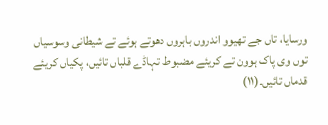ورسایا، تاں جے تھیوو اندروں باہروں دھوتے ہوئے تے شیطانی وسوسیاں
توں وی پاک ہوون تے کریئے مضبوط تہاڈے قلباں تائیں، پکیاں کریئے
قدماں تائیں۔(١١)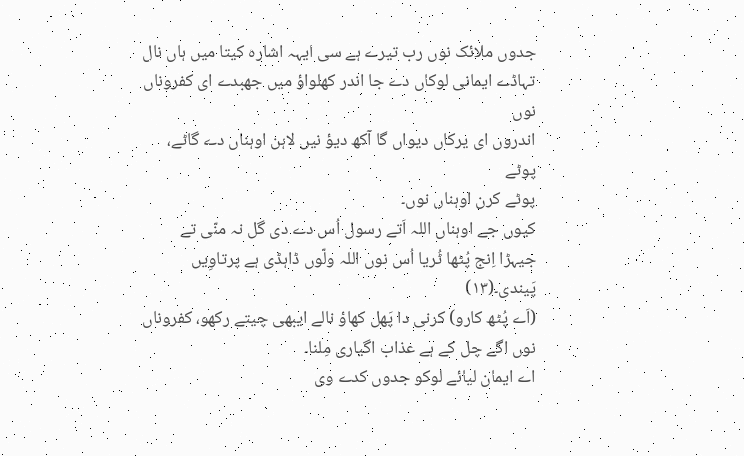جدوں ملائک نوں رب تیرے ہے سی ایہہ اشارہ کیتا میں ہاں نال
تہاڈے ایمانی لوکاں دے جا اندر کھلواؤ میں جھبدے ای کفروناں نوں
اندروں ای یرکاں دیواں گا آکھ دیؤ نیں لاہن اوہناں دے گاٹے، پوٹے
پوٹے کرن اوہناں نوں۔
کیوں جے اوہناں اللہ اَتے رسول اُس دے دی گل نہ منّی تے
جیہڑا اِنج پُٹھا ٹُریا اُس نوں اللہ ولّوں ڈاہڈی ہے پرتاوِیں پَیندی۔(١٣)
(اَے پُٹھ کارو) کرنی دا پَھل کھاؤ نالے ایبھی چیتے رکھو، کفروناں
نوں اگے چل کے ہے عذاب اگیاری مِلنا۔
اے ایمان لیائے لوکو جدوں کدے وی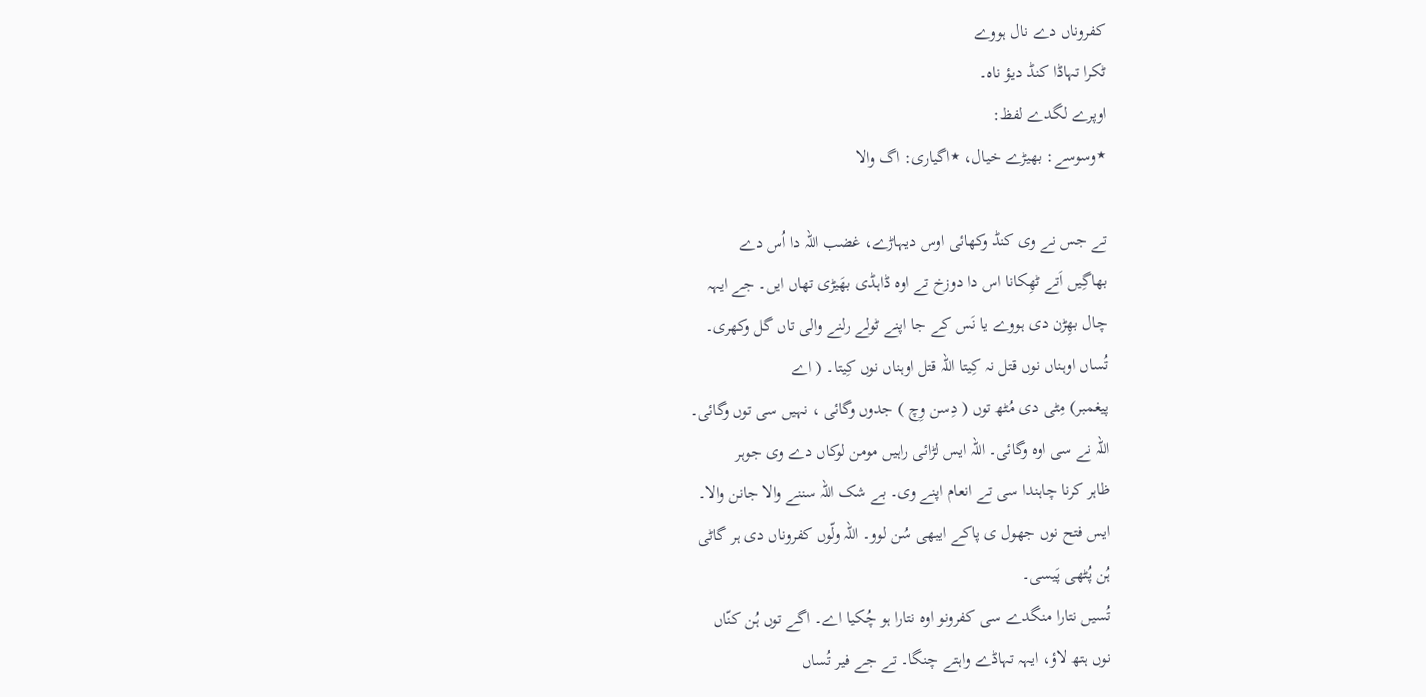کفروناں دے نال ہووے
ٹکرا تہاڈا کنڈ دیؤ ناہ۔
اوپرے لگدے لفظ:
٭وسوسے: بھیڑے خیال، ٭اگیاری: اگ والا

تے جس نے وی کنڈ وکھائی اوس دیہاڑے، غضب اللہ دا اُس دے
بھاگِیں اَتے ٹھِکانا اس دا دوزخ تے اوہ ڈاہڈی بھَیڑی تھاں ایں۔ جے ایہہ
چال بھِڑن دی ہووے یا نَس کے جا اپنے ٹولے رلنے والی تاں گل وکھری۔
تُساں اوہناں نوں قتل نہ کِیتا اللہ قتل اوہناں نوں کِیتا۔ ( اے
پیغمبر) مِٹی دی مُٹھ توں ( دِسن وِچ ) جدوں وگائی ، نہیں سی توں وگائی۔
اللہ نے سی اوہ وگائی۔ اللہ ایس لڑائی راہیں مومن لوکاں دے وی جوہر
ظاہر کرنا چاہندا سی تے انعام اپنے وی۔ بے شک اللہ سننے والا جانن والا۔
ایس فتح نوں جھول ی پاکے ایبھی سُن لوو۔ اللہ ولّوں کفروناں دی ہر گاٹی
ہُن پُٹھی پَیسی۔
تُسیں نتارا منگدے سی کفرونو اوہ نتارا ہو چُکیا اے۔ اگے توں ہُن کنّاں
نوں ہتھ لاؤ، ایہہ تہاڈے واہتے چنگا۔ تے جے فیر تُساں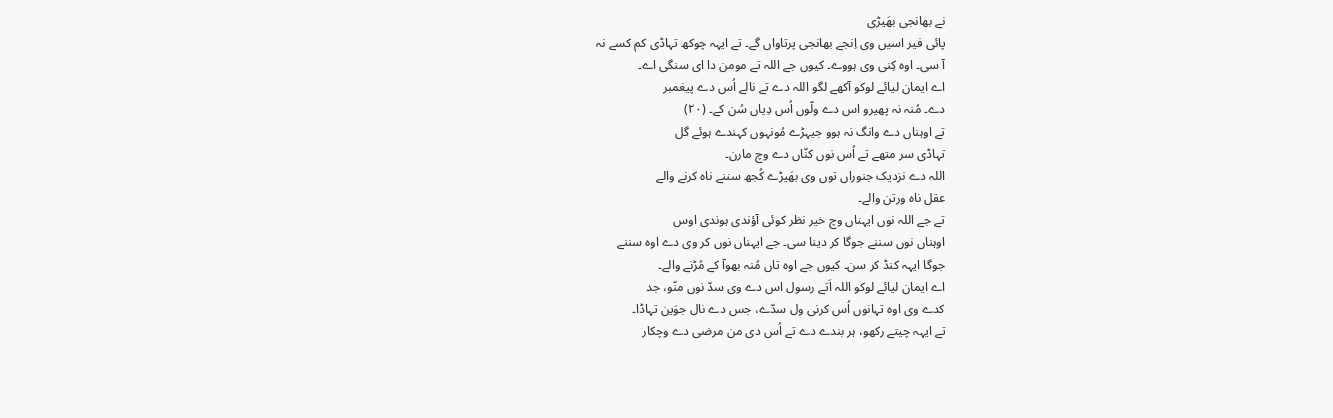نے بھانجی بھَیڑی
پائی فیر اسیں وی اِنجے بھانجی پرتاواں گے۔ تے ایہہ چوکھ تہاڈی کم کسے نہ
آ سی۔ اوہ کِنی وی ہووے۔ کیوں جے اللہ تے مومن دا ای سنگی اے۔
اے ایمان لیائے لوکو آکھے لگو اللہ دے تے نالے اُس دے پیغمبر
دے۔ مُنہ نہ پھیرو اس دے ولّوں اُس دِیاں سُن کے۔ (٢٠)
تے اوہناں دے وانگ نہ ہوو جیہڑے مُونہوں کہندے ہوئے گل
تہاڈی سر متھے تے اُس نوں کنّاں دے وچ مارن۔
اللہ دے نزدیک جنوراں توں وی بھَیڑے کُجھ سننے ناہ کرنے والے
عقل ناہ ورتن والے۔
تے جے اللہ نوں ایہناں وچ خیر نظر کوئی آؤندی ہوندی اوس
اوہناں نوں سننے جوگا کر دینا سی۔ جے ایہناں نوں کر وی دے اوہ سننے
جوگا ایہہ کنڈ کر سن۔ کیوں جے اوہ تاں مُنہ بھوآ کے مُڑنے والے۔
اے ایمان لیائے لوکو اللہ اَتے رسول اس دے وی سدّ نوں منّو، جد
کدے وی اوہ تہانوں اُس کرنی ول سدّے، جس دے نال جوَین تہاڈا۔
تے ایہہ چیتے رکھو، ہر بندے دے تے اُس دی من مرضی دے وچکار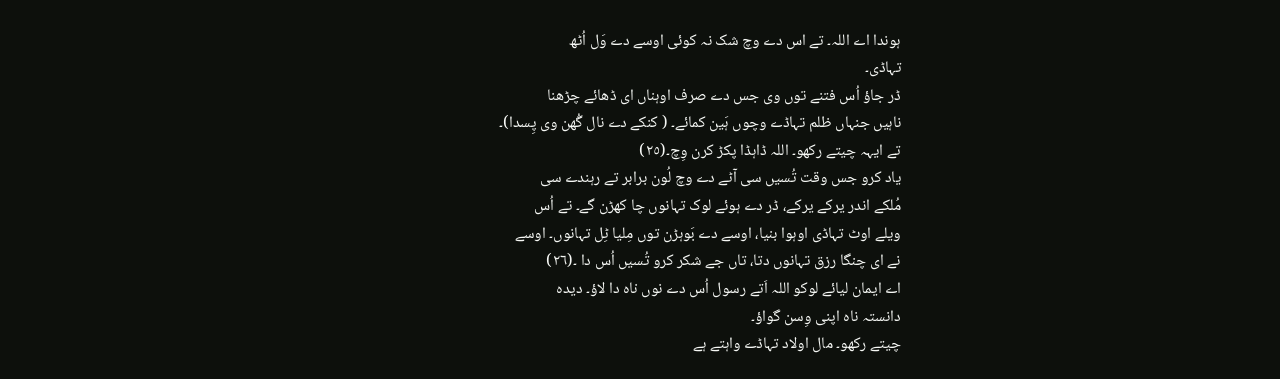ہوندا اے اللہ۔ تے اس دے وچ شک نہ کوئی اوسے دے وَل اُٹھ
تہاڈی۔
ڈر جاؤ اُس فتنے توں وی جس دے صرف اوہناں ای ڈھائے چڑھنا
ناہیں جنہاں ظلم تہاڈے وچوں ہَین کمائے۔ ( کنکے دے نال گُھن وی پِسدا)۔
تے ایہہ چیتے رکھو۔ اللہ ڈاہڈا پکڑ کرن وِچ۔(٢٥)
یاد کرو جس وقت تُسیں سی آٹے دے وچ لُون برابر تے رہندے سی
مُلکے اندر یرکے یرکے، ڈر دے ہوئے لوک تہانوں چا کھڑن گے۔ تے اُس
ویلے اوٹ تہاڈی اوہوا بنیا، اوسے دے بَوہڑن توں مِلیا ٹِل تہانوں۔ اوسے
نے ای چنگا رزق تہانوں دتا، تاں جے شکر کرو تُسیں اُس دا ۔(٢٦)
اے ایمان لیائے لوکو اللہ اَتے رسول اُس دے نوں ناہ دا لاؤ۔ دیدہ
دانستہ ناہ اپنی وِسن گواؤ۔
چیتے رکھو۔ مال اولاد تہاڈے واہتے ہے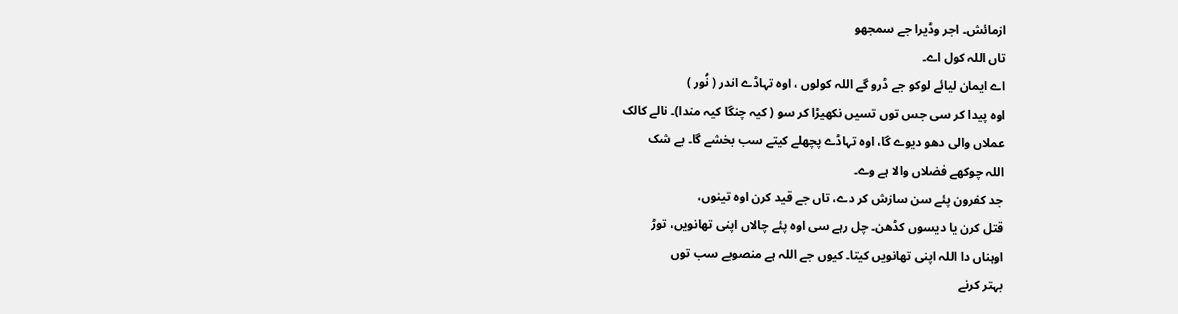ازمائش۔ اجر وڈیرا جے سمجھو
تاں اللہ کول اے۔
اے ایمان لیائے لوکو جے ڈرو گے اللہ کولوں ، اوہ تہاڈے اندر ( نُور )
اوہ پیدا کر سی جس توں تسیں نکھیڑا کر سو ( کیہ چنگا کیہ مندا)۔ نالے کالک
عملاں والی دھو دیوے گا، اوہ تہاڈے پچھلے کیتے سب بخشے گا۔ بے شک
اللہ چوکھے فضلاں والا ہے وے۔
جد کفرون پئے سن سازش کر دے، تاں جے قید کرن اوہ تینوں،
قتل کرن یا دیسوں کڈھن۔ چل رہے سی اوہ پئے چالاں اپنی تھانویں، توڑ
اوہناں دا اللہ اپنی تھانویں کیتا۔ کیوں جے اللہ ہے منصوبے سب توں
بہتر کرنے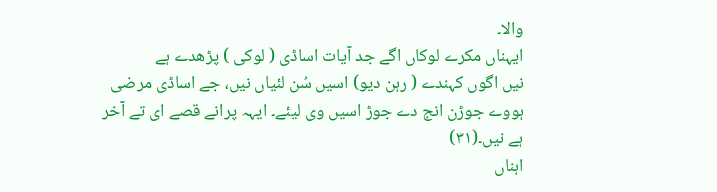والا۔
ایہناں مکرے لوکاں اگے جد آیات اساڈی ( لوکی ) پڑھدے ہے
نیں اگوں کہندے ( رہن دیو) اسیں سُن لئیاں نیں، جے اساڈی مرضی
ہووے جوڑن انج دے جوڑ اسیں وی لیئے۔ ایہہ پرانے قصے ای تے آخر
ہے نیں۔(٣١)
اہناں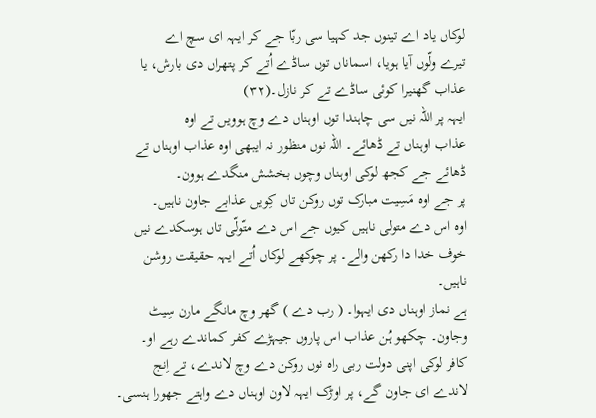لوکاں یاد اے تینوں جد کہیا سی ربّا جے کر ایہہ ای سچ اے
تیرے ولّوں آیا ہویا، اسماناں توں ساڈے اُتے کر پتھراں دی بارش، یا
عذاب گھنیرا کوئی ساڈے تے کر نازل۔(٣٢)
ایہہ پر اللہ نیں سی چاہندا توں اوہناں دے وچ ہوویں تے اوہ
عذاب اوہناں تے ڈھائے۔ اللہ نوں منظور نہ ایبھی اوہ عذاب اوہناں تے
ڈھائے جے کجھ لوکی اوہناں وچوں بخشش منگدے ہوون۔
پر جے اوہ مَسِیت مبارک توں روکن تاں کِویں عذابے جاون ناہیں۔
اوہ اس دے متولی ناہیں کیوں جے اس دے متّولّی تاں ہوسکدے نیں
خوف خدا دا رکھن والے۔ پر چوکھے لوکاں اُتے ایہہ حقیقت روشن
ناہیں۔
ہے نماز اوہناں دی ایہوا۔ ( رب دے ) گھر وچ مانگے مارن سِیٹ
وجاون۔ چکھو ہُن عذاب اس پاروں جیہڑے کفر کماندے رہے او۔
کافر لوکی اپنی دولت ربی راہ نوں روکن دے وچ لاندے، تے اِنج
لاندے ای جاون گے، پر اوڑک ایہہ لاون اوہناں دے واہتے جھورا ہنسی۔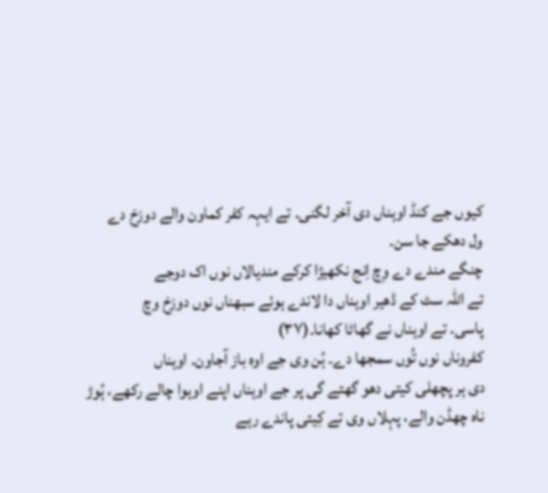کیوں جے کنڈ اوہناں دی آخر لگنی۔ تے ایہہ کفر کماون والے دوزخ دے
ول دھکے جا سن۔
چنگے مندے دے وِچ اِنج نکھیڑا کرکے مندیالاں نوں اک دوجے
تے اللہ سٹ کے ڈھیر اوہناں دا لاندے ہوئے سبھناں نوں دوزخ وچ
پاسی۔ تے اوہناں نے گھاٹا کھانا۔(٣٧)
کفروناں نوں تُوں سمجھا دے۔ ہُن وی جے اوہ باز آجاون۔ اوہناں
دی ہر پچھلی کیتی دھو گھتے گی پر جے اوہناں اپنے اوہوا چالے رکھے، ہُوڑ
ناہ چھڈن والے، پہلاں وی تے کِیتی پاندے رہے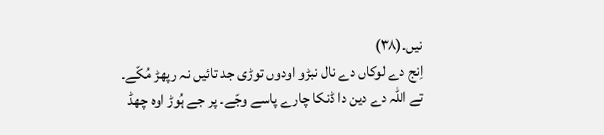نیں۔(٣٨)
اِنج دے لوکاں دے نال نبڑو اودوں توڑی جد تائیں نہ رپھڑ مُکّے۔
تے اللہ دے دین دا ڈنکا چارے پاسے وجّے۔ پر جے ہُوڑ اوہ چھڈ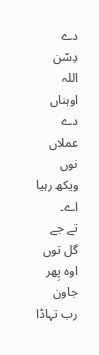دے
دِسّن اللہ اوہناں دے عملاں نوں ویکھ رہیا اے۔
تے جے گل توں اوہ پِھر جاون رب تہاڈا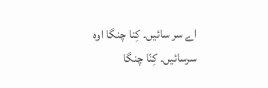اے سر سائیں۔ کِنا چنگا اوہ
سرسائیں۔ کِنّا چنگا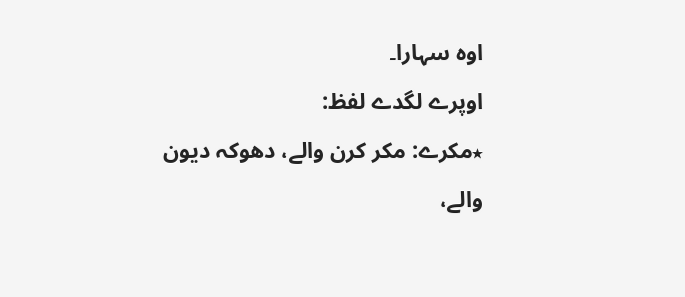اوہ سہارا۔
اوپرے لگدے لفظ:
٭مکرے: مکر کرن والے، دھوکہ دیون والے،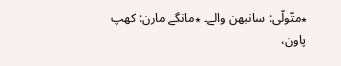٭متّولّی: سانبھن والے۔ ٭مانگے مارن: کھپ پاون،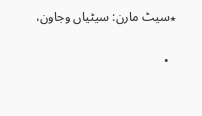٭سیٹ مارن: سیٹیاں وجاون،

  •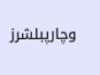وچارپبلشرز